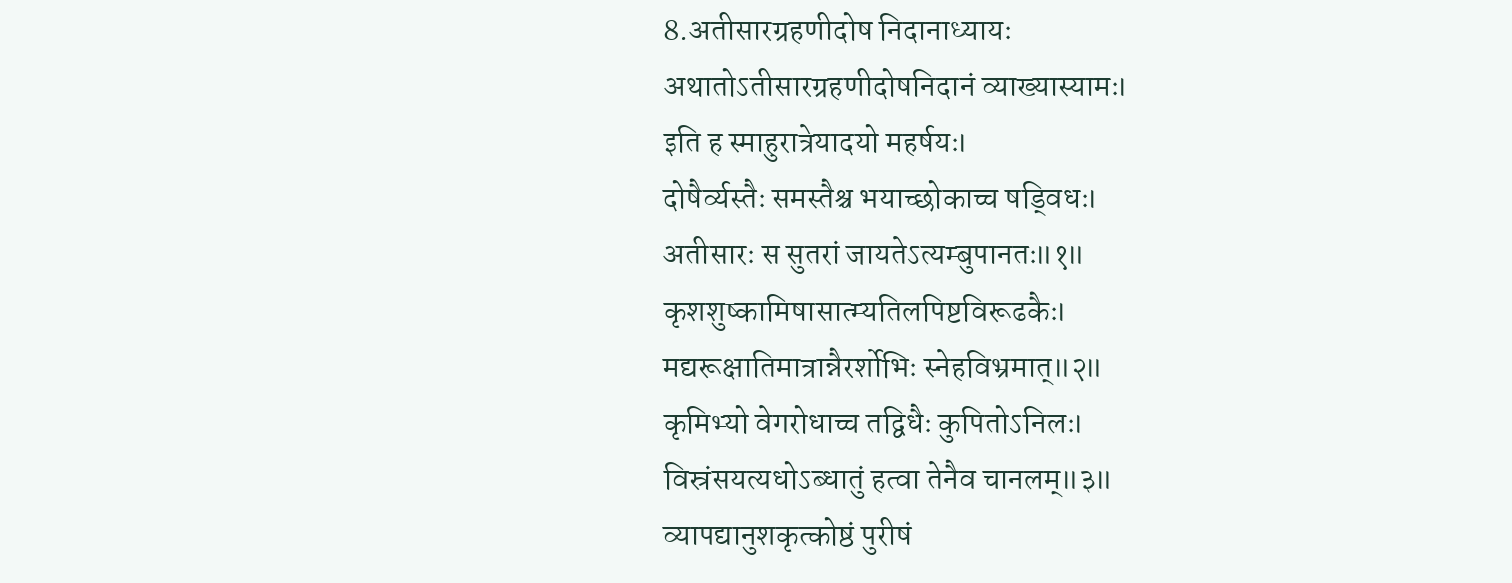8.अतीसारग्रहणीदोष निदानाध्यायः
अथातोऽतीसारग्रहणीदोषनिदानं व्याख्यास्यामः।
इति ह स्माहुरात्रेयादयो महर्षयः।
दोषैर्व्यस्तैः समस्तैश्च भयाच्छोकाच्च षड्विधः।
अतीसारः स सुतरां जायतेऽत्यम्बुपानतः॥१॥
कृशशुष्कामिषासात्म्यतिलपिष्टविरूढकैः।
मद्यरूक्षातिमात्रान्नैरर्शोभिः स्नेहविभ्रमात्॥२॥
कृमिभ्यो वेगरोधाच्च तद्विधैः कुपितोऽनिलः।
विस्रंसयत्यधोऽब्धातुं हत्वा तेनैव चानलम्॥३॥
व्यापद्यानुशकृत्कोष्ठं पुरीषं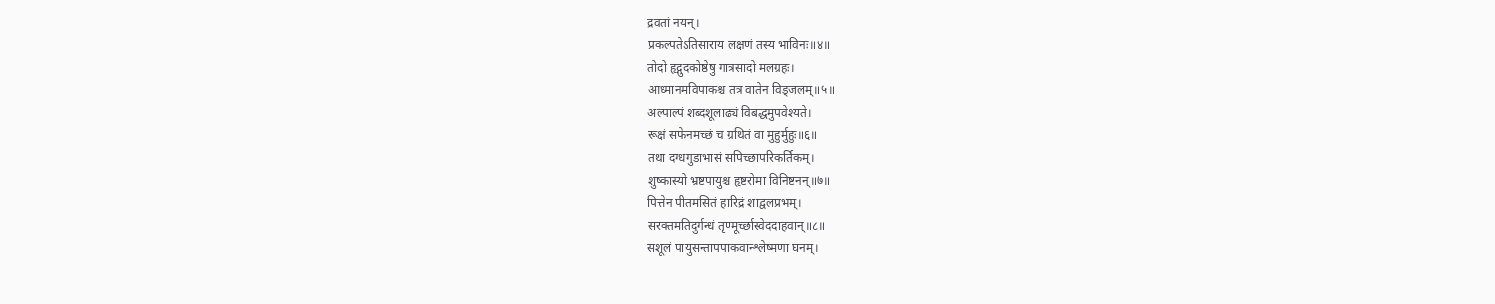द्रवतां नयन्।
प्रकल्पतेऽतिसाराय लक्षणं तस्य भाविनः॥४॥
तोदो हृद्गुदकोष्ठेषु गात्रसादो मलग्रहः।
आध्मानमविपाकश्च तत्र वातेन विड्जलम्॥५॥
अल्पाल्पं शब्दशूलाढ्यं विबद्धमुपवेश्यते।
रूक्षं सफेनमच्छं च ग्रथितं वा मुहुर्मुहुः॥६॥
तथा दग्धगुडाभासं सपिच्छापरिकर्तिकम्।
शुष्कास्यो भ्रष्टपायुश्च हृष्टरोमा विनिष्टनन्॥७॥
पित्तेन पीतमसितं हारिद्रं शाद्वलप्रभम्।
सरक्तमतिदुर्गन्धं तृण्मूर्च्छास्वेददाहवान्॥८॥
सशूलं पायुसन्तापपाकवान्श्लेष्मणा घनम्।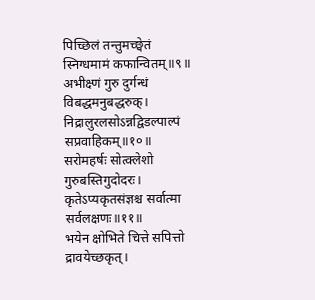पिच्छिलं तन्तुमच्छ्वेतं स्निग्धमामं कफान्वितम्॥९॥
अभीक्ष्णं गुरु दुर्गन्धं विबद्धमनुबद्धरुक्।
निद्रालुरलसोऽन्नद्विडल्पाल्पं सप्रवाहिकम्॥१०॥
सरोमहर्षः सोत्क्लेशो गुरुबस्तिगुदोदरः।
कृतेऽप्यकृतसंज्ञश्च सर्वात्मा सर्वलक्षणः॥११॥
भयेन क्षोभिते चित्ते सपित्तो द्रावयेच्छकृत्।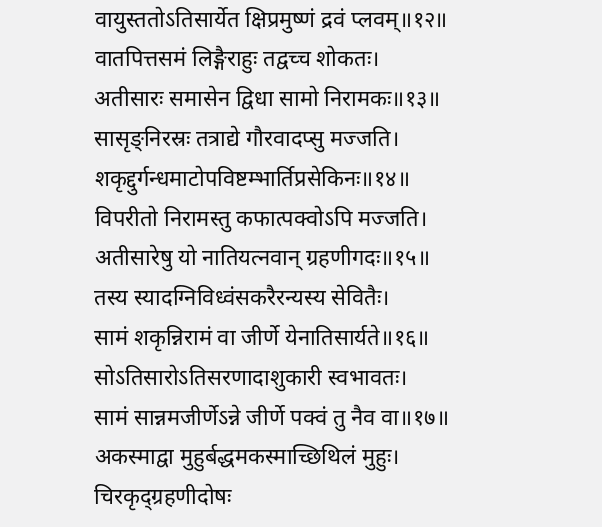वायुस्ततोऽतिसार्येत क्षिप्रमुष्णं द्रवं प्लवम्॥१२॥
वातपित्तसमं लिङ्गैराहुः तद्वच्च शोकतः।
अतीसारः समासेन द्विधा सामो निरामकः॥१३॥
सासृङ्निरस्रः तत्राद्ये गौरवादप्सु मज्जति।
शकृद्दुर्गन्धमाटोपविष्टम्भार्तिप्रसेकिनः॥१४॥
विपरीतो निरामस्तु कफात्पक्वोऽपि मज्जति।
अतीसारेषु यो नातियत्नवान् ग्रहणीगदः॥१५॥
तस्य स्यादग्निविध्वंसकरैरन्यस्य सेवितैः।
सामं शकृन्निरामं वा जीर्णे येनातिसार्यते॥१६॥
सोऽतिसारोऽतिसरणादाशुकारी स्वभावतः।
सामं सान्नमजीर्णेऽन्ने जीर्णे पक्वं तु नैव वा॥१७॥
अकस्माद्वा मुहुर्बद्धमकस्माच्छिथिलं मुहुः।
चिरकृद्ग्रहणीदोषः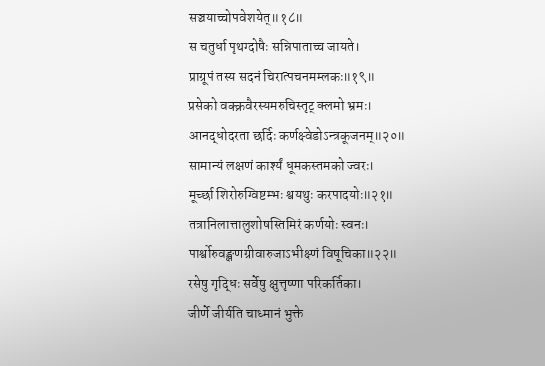सञ्चयाच्चोपवेशयेत्॥१८॥
स चतुर्धा पृथग्दोषैः सन्निपाताच्च जायते।
प्राग्रूपं तस्य सदनं चिरात्पचनमम्लकः॥१९॥
प्रसेको वक्क्रवैरस्यमरुचिस्तृट् क्लमो भ्रमः।
आनद्धोदरता छर्दिः कर्णक्ष्वेडोऽन्त्रकूजनम्॥२०॥
सामान्यं लक्षणं कार्श्यं धूमकस्तमको ज्वरः।
मूर्च्छा शिरोरुग्विष्टम्भः श्वयथुः करपादयोः॥२१॥
तत्रानिलात्तालुशोषस्तिमिरं कर्णयोः स्वनः।
पार्श्वोरुवङ्क्षणग्रीवारुजाऽभीक्ष्णं विषूचिका॥२२॥
रसेषु गृद्धिः सर्वेषु क्षुत्तृष्णा परिकर्तिका।
जीर्णे जीर्यति चाध्मानं भुक्ते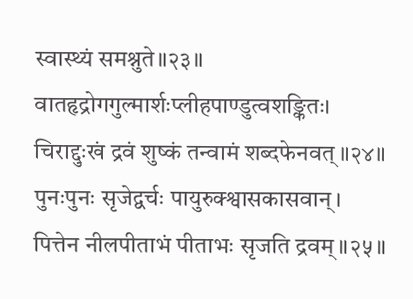स्वास्थ्यं समश्नुते॥२३॥
वातहृद्रोगगुल्मार्शःप्लीहपाण्डुत्वशङ्कितः।
चिराद्दुःखं द्रवं शुष्कं तन्वामं शब्दफेनवत्॥२४॥
पुनःपुनः सृजेद्वर्चः पायुरुक्श्वासकासवान्।
पित्तेन नीलपीताभं पीताभः सृजति द्रवम्॥२५॥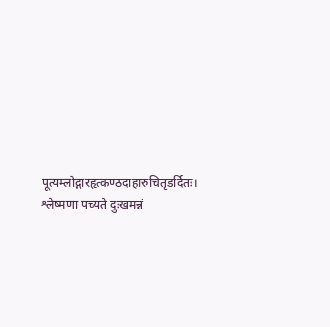पूत्यम्लोद्गारहृत्कण्ठदाहारुचितृडर्दितः।
श्लेष्मणा पच्यते दुःखमन्नं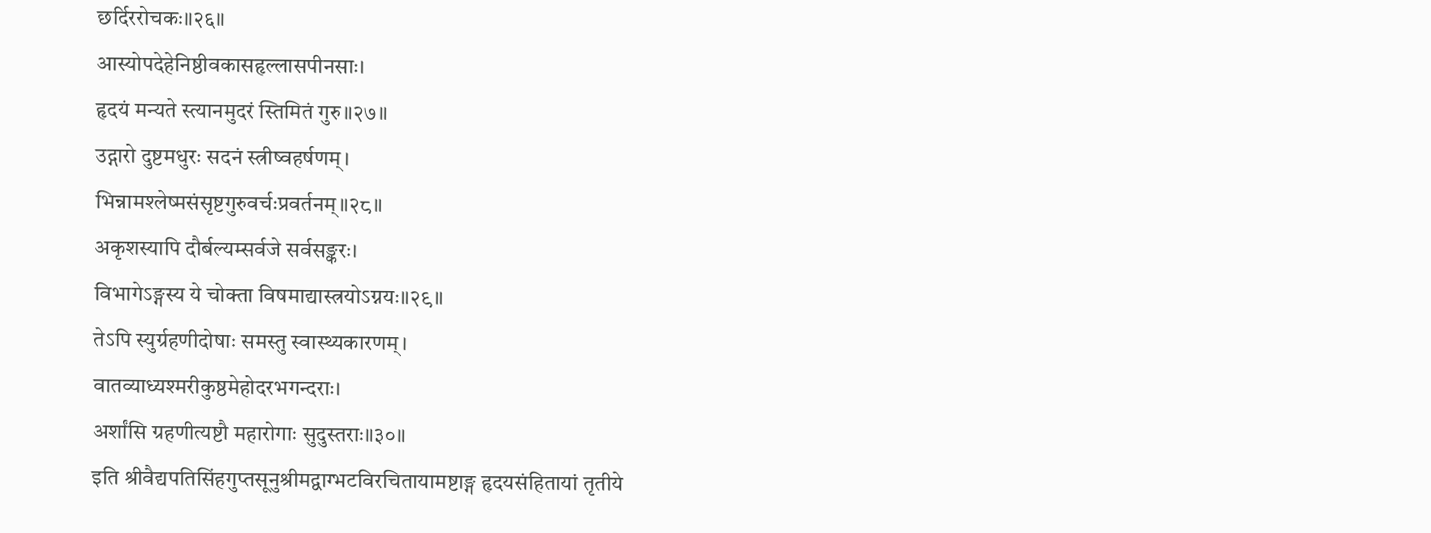छर्दिररोचकः॥२६॥
आस्योपदेहेनिष्ठीवकासहृल्लासपीनसाः।
हृदयं मन्यते स्त्यानमुदरं स्तिमितं गुरु॥२७॥
उद्गारो दुष्टमधुरः सदनं स्त्रीष्वहर्षणम्।
भिन्नामश्लेष्मसंसृष्टगुरुवर्चःप्रवर्तनम्॥२८॥
अकृशस्यापि दौर्बल्यम्सर्वजे सर्वसङ्करः।
विभागेऽङ्गस्य ये चोक्ता विषमाद्यास्त्रयोऽग्नयः॥२९॥
तेऽपि स्युर्ग्रहणीदोषाः समस्तु स्वास्थ्यकारणम्।
वातव्याध्यश्मरीकुष्ठमेहोदरभगन्दराः।
अर्शांसि ग्रहणीत्यष्टौ महारोगाः सुदुस्तराः॥३०॥
इति श्रीवैद्यपतिसिंहगुप्तसूनुश्रीमद्वाग्भटविरचितायामष्टाङ्ग हृदयसंहितायां तृतीये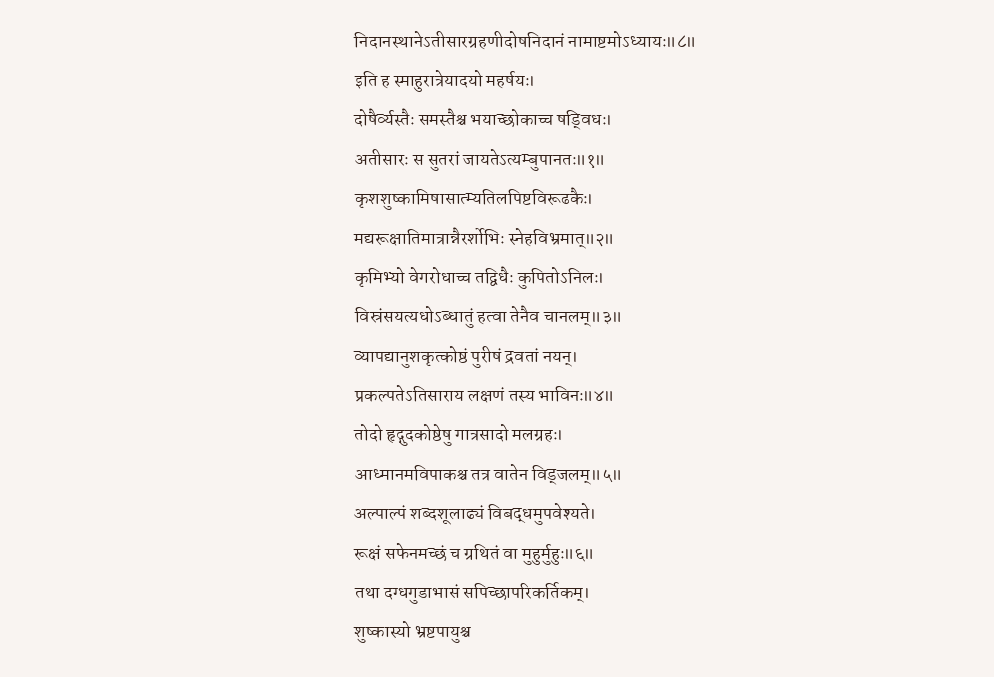निदानस्थानेऽतीसारग्रहणीदोषनिदानं नामाष्टमोऽध्यायः॥८॥
इति ह स्माहुरात्रेयादयो महर्षयः।
दोषैर्व्यस्तैः समस्तैश्च भयाच्छोकाच्च षड्विधः।
अतीसारः स सुतरां जायतेऽत्यम्बुपानतः॥१॥
कृशशुष्कामिषासात्म्यतिलपिष्टविरूढकैः।
मद्यरूक्षातिमात्रान्नैरर्शोभिः स्नेहविभ्रमात्॥२॥
कृमिभ्यो वेगरोधाच्च तद्विधैः कुपितोऽनिलः।
विस्रंसयत्यधोऽब्धातुं हत्वा तेनैव चानलम्॥३॥
व्यापद्यानुशकृत्कोष्ठं पुरीषं द्रवतां नयन्।
प्रकल्पतेऽतिसाराय लक्षणं तस्य भाविनः॥४॥
तोदो हृद्गुदकोष्ठेषु गात्रसादो मलग्रहः।
आध्मानमविपाकश्च तत्र वातेन विड्जलम्॥५॥
अल्पाल्पं शब्दशूलाढ्यं विबद्धमुपवेश्यते।
रूक्षं सफेनमच्छं च ग्रथितं वा मुहुर्मुहुः॥६॥
तथा दग्धगुडाभासं सपिच्छापरिकर्तिकम्।
शुष्कास्यो भ्रष्टपायुश्च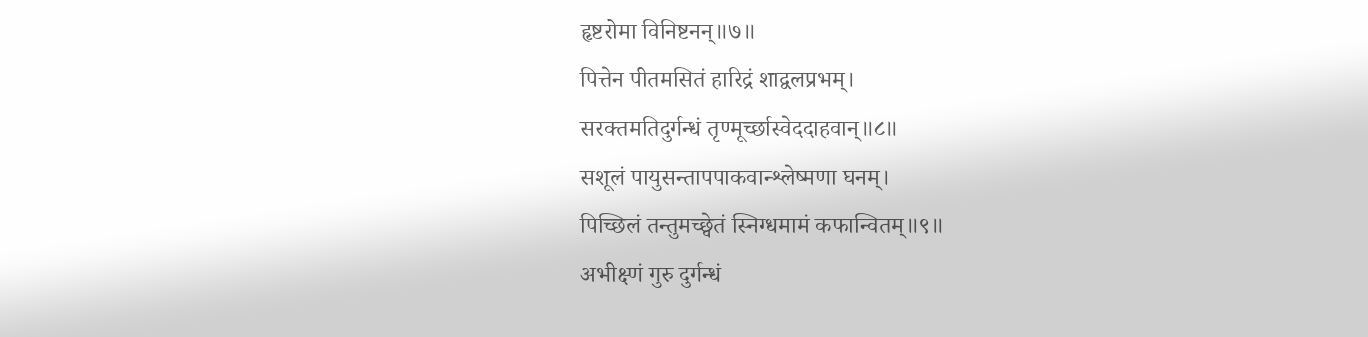हृष्टरोमा विनिष्टनन्॥७॥
पित्तेन पीतमसितं हारिद्रं शाद्वलप्रभम्।
सरक्तमतिदुर्गन्धं तृण्मूर्च्छास्वेददाहवान्॥८॥
सशूलं पायुसन्तापपाकवान्श्लेष्मणा घनम्।
पिच्छिलं तन्तुमच्छ्वेतं स्निग्धमामं कफान्वितम्॥९॥
अभीक्ष्णं गुरु दुर्गन्धं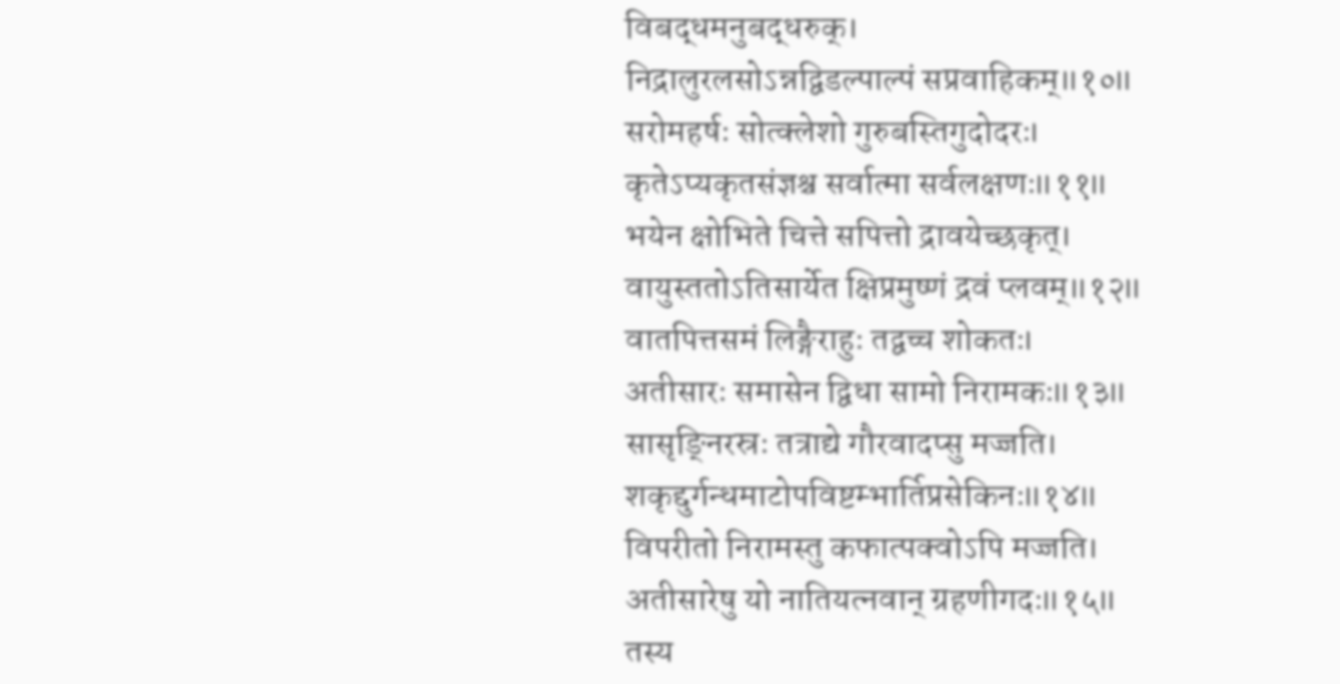विबद्धमनुबद्धरुक्।
निद्रालुरलसोऽन्नद्विडल्पाल्पं सप्रवाहिकम्॥१०॥
सरोमहर्षः सोत्क्लेशो गुरुबस्तिगुदोदरः।
कृतेऽप्यकृतसंज्ञश्च सर्वात्मा सर्वलक्षणः॥११॥
भयेन क्षोभिते चित्ते सपित्तो द्रावयेच्छकृत्।
वायुस्ततोऽतिसार्येत क्षिप्रमुष्णं द्रवं प्लवम्॥१२॥
वातपित्तसमं लिङ्गैराहुः तद्वच्च शोकतः।
अतीसारः समासेन द्विधा सामो निरामकः॥१३॥
सासृङ्निरस्रः तत्राद्ये गौरवादप्सु मज्जति।
शकृद्दुर्गन्धमाटोपविष्टम्भार्तिप्रसेकिनः॥१४॥
विपरीतो निरामस्तु कफात्पक्वोऽपि मज्जति।
अतीसारेषु यो नातियत्नवान् ग्रहणीगदः॥१५॥
तस्य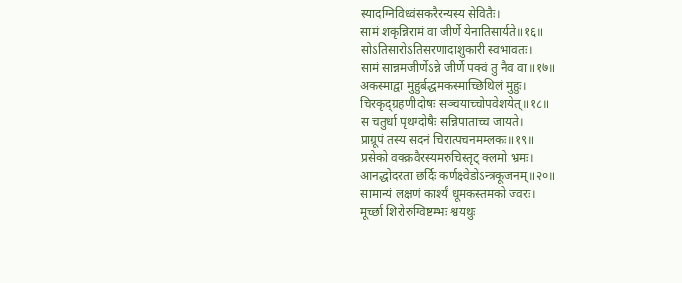स्यादग्निविध्वंसकरैरन्यस्य सेवितैः।
सामं शकृन्निरामं वा जीर्णे येनातिसार्यते॥१६॥
सोऽतिसारोऽतिसरणादाशुकारी स्वभावतः।
सामं सान्नमजीर्णेऽन्ने जीर्णे पक्वं तु नैव वा॥१७॥
अकस्माद्वा मुहुर्बद्धमकस्माच्छिथिलं मुहुः।
चिरकृद्ग्रहणीदोषः सञ्चयाच्चोपवेशयेत्॥१८॥
स चतुर्धा पृथग्दोषैः सन्निपाताच्च जायते।
प्राग्रूपं तस्य सदनं चिरात्पचनमम्लकः॥१९॥
प्रसेको वक्क्रवैरस्यमरुचिस्तृट् क्लमो भ्रमः।
आनद्धोदरता छर्दिः कर्णक्ष्वेडोऽन्त्रकूजनम्॥२०॥
सामान्यं लक्षणं कार्श्यं धूमकस्तमको ज्वरः।
मूर्च्छा शिरोरुग्विष्टम्भः श्वयथुः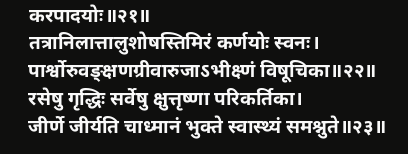करपादयोः॥२१॥
तत्रानिलात्तालुशोषस्तिमिरं कर्णयोः स्वनः।
पार्श्वोरुवङ्क्षणग्रीवारुजाऽभीक्ष्णं विषूचिका॥२२॥
रसेषु गृद्धिः सर्वेषु क्षुत्तृष्णा परिकर्तिका।
जीर्णे जीर्यति चाध्मानं भुक्ते स्वास्थ्यं समश्नुते॥२३॥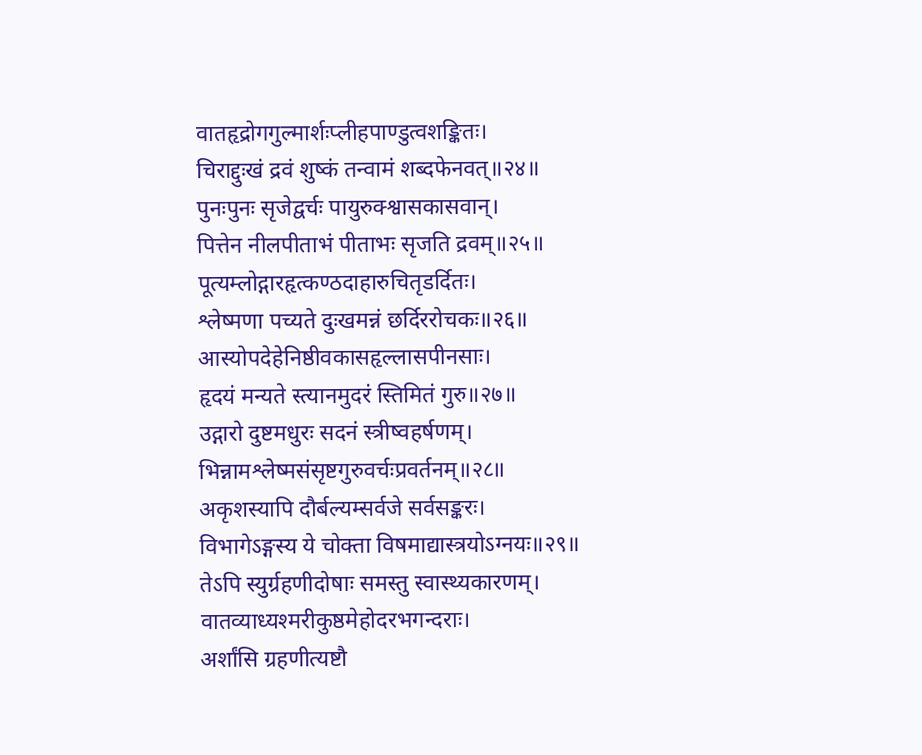वातहृद्रोगगुल्मार्शःप्लीहपाण्डुत्वशङ्कितः।
चिराद्दुःखं द्रवं शुष्कं तन्वामं शब्दफेनवत्॥२४॥
पुनःपुनः सृजेद्वर्चः पायुरुक्श्वासकासवान्।
पित्तेन नीलपीताभं पीताभः सृजति द्रवम्॥२५॥
पूत्यम्लोद्गारहृत्कण्ठदाहारुचितृडर्दितः।
श्लेष्मणा पच्यते दुःखमन्नं छर्दिररोचकः॥२६॥
आस्योपदेहेनिष्ठीवकासहृल्लासपीनसाः।
हृदयं मन्यते स्त्यानमुदरं स्तिमितं गुरु॥२७॥
उद्गारो दुष्टमधुरः सदनं स्त्रीष्वहर्षणम्।
भिन्नामश्लेष्मसंसृष्टगुरुवर्चःप्रवर्तनम्॥२८॥
अकृशस्यापि दौर्बल्यम्सर्वजे सर्वसङ्करः।
विभागेऽङ्गस्य ये चोक्ता विषमाद्यास्त्रयोऽग्नयः॥२९॥
तेऽपि स्युर्ग्रहणीदोषाः समस्तु स्वास्थ्यकारणम्।
वातव्याध्यश्मरीकुष्ठमेहोदरभगन्दराः।
अर्शांसि ग्रहणीत्यष्टौ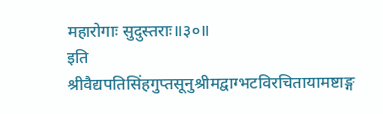महारोगाः सुदुस्तराः॥३०॥
इति श्रीवैद्यपतिसिंहगुप्तसूनुश्रीमद्वाग्भटविरचितायामष्टाङ्ग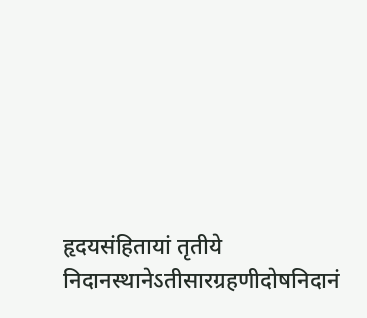हृदयसंहितायां तृतीये निदानस्थानेऽतीसारग्रहणीदोषनिदानं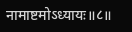नामाष्टमोऽध्यायः॥८॥